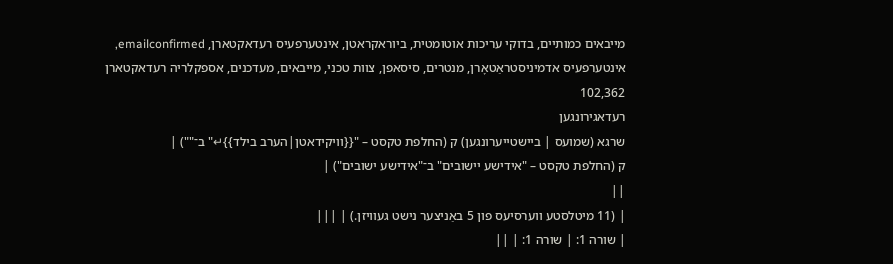מייבאים כמותיים, בדוקי עריכות אוטומטית, ביוראקראטן, אינטערפעיס רעדאקטארן, emailconfirmed, אינטערפעיס אדמיניסטראַטאָרן, מנטרים, סיסאפן, צוות טכני, מייבאים, מעדכנים, אספקלריה רעדאקטארן
102,362
רעדאגירונגען
שרגא (שמועס | ביישטייערונגען) ק (החלפת טקסט – "{{וויקידאטן|הערב בילד}}↵" ב־"") |
ק (החלפת טקסט – "אידישע יישובים" ב־"אידישע ישובים") |
||
| (11 מיטלסטע ווערסיעס פון 5 באַניצער נישט געוויזן.) | |||
| שורה 1: | שורה 1: | ||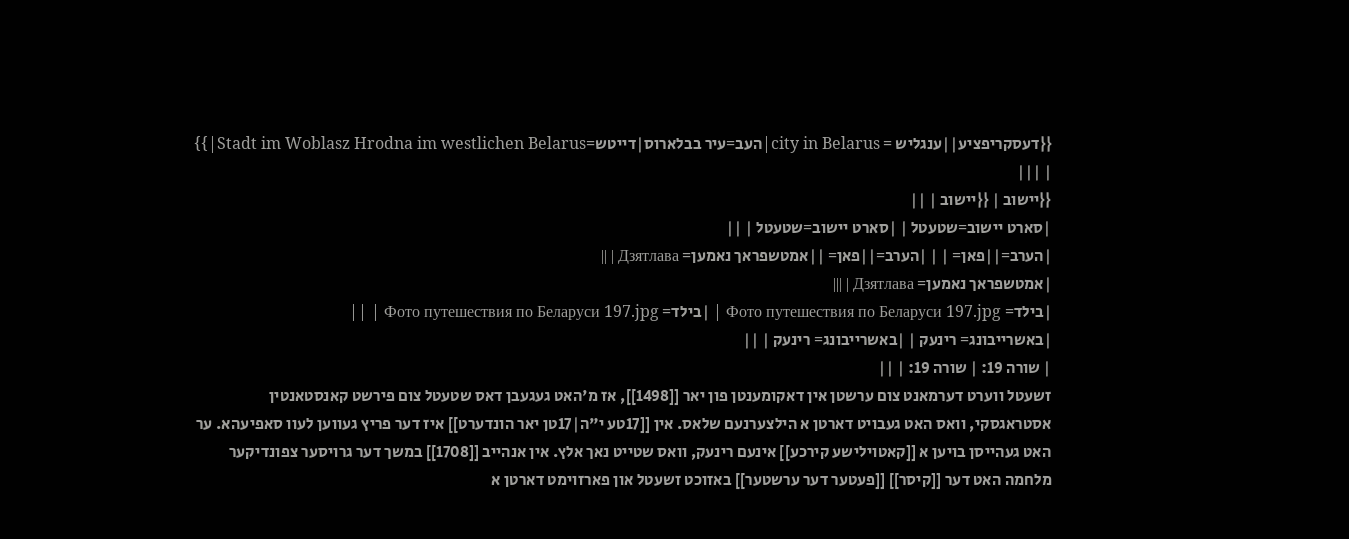{{דעסקריפציע||ענגליש = city in Belarus|העב=עיר בבלארוס|דייטש=Stadt im Woblasz Hrodna im westlichen Belarus|}} | |||
{{יישוב | {{יישוב | ||
|סארט יישוב=שטעטל | |סארט יישוב=שטעטל | ||
|הערב=||פאן= | | |הערב=||פאן= ||אמטשפראך נאמען= Дзятлава | ||
|אמטשפראך נאמען= Дзятлава | |||
|בילד= Фото путешествия по Беларуси 197.jpg | |בילד= Фото путешествия по Беларуси 197.jpg | ||
|באשרייבונג= רינעק | |באשרייבונג= רינעק | ||
| שורה 19: | שורה 19: | ||
זשעטל ווערט דערמאנט צום ערשטן אין דאקומענטן פון יאר [[1498]], אז מ'האט געגעבן דאס שטעטל צום פירשט קאנסטאנטין אסטראגסקי, וואס האט געבויט דארטן א הילצערנעם שלאס. אין [[17טע י"ה|17טן יאר הונדערט]] איז דער פריץ געווען לעוו סאפיעהא. ער האט געהייסן בויען א [[קאטוילישע קירכע]] אינעם רינעק, וואס שטייט נאך אלץ. אין אנהייב [[1708]] במשך דער גרויסער צפונדיקער מלחמה האט דער [[קיסר]] [[פעטער דער ערשטער]] באזוכט זשעטל און פארזוימט דארטן א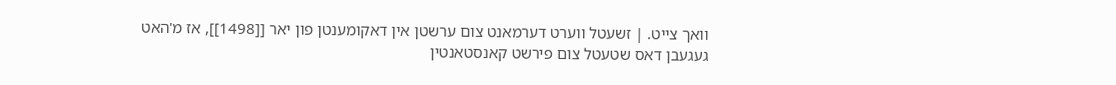וואך צייט. | זשעטל ווערט דערמאנט צום ערשטן אין דאקומענטן פון יאר [[1498]], אז מ'האט געגעבן דאס שטעטל צום פירשט קאנסטאנטין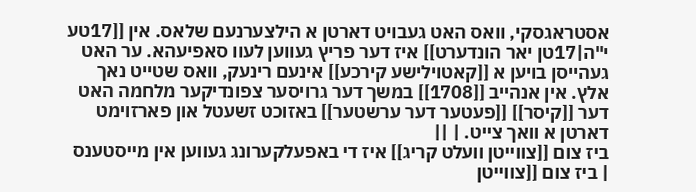אסטראגסקי, וואס האט געבויט דארטן א הילצערנעם שלאס. אין [[17טע י"ה|17טן יאר הונדערט]] איז דער פריץ געווען לעוו סאפיעהא. ער האט געהייסן בויען א [[קאטוילישע קירכע]] אינעם רינעק, וואס שטייט נאך אלץ. אין אנהייב [[1708]] במשך דער גרויסער צפונדיקער מלחמה האט דער [[קיסר]] [[פעטער דער ערשטער]] באזוכט זשעטל און פארזוימט דארטן א וואך צייט. | ||
ביז צום [[צווייטן וועלט קריג]] איז די באפעלקערונג געווען אין מייסטענס | ביז צום [[צווייטן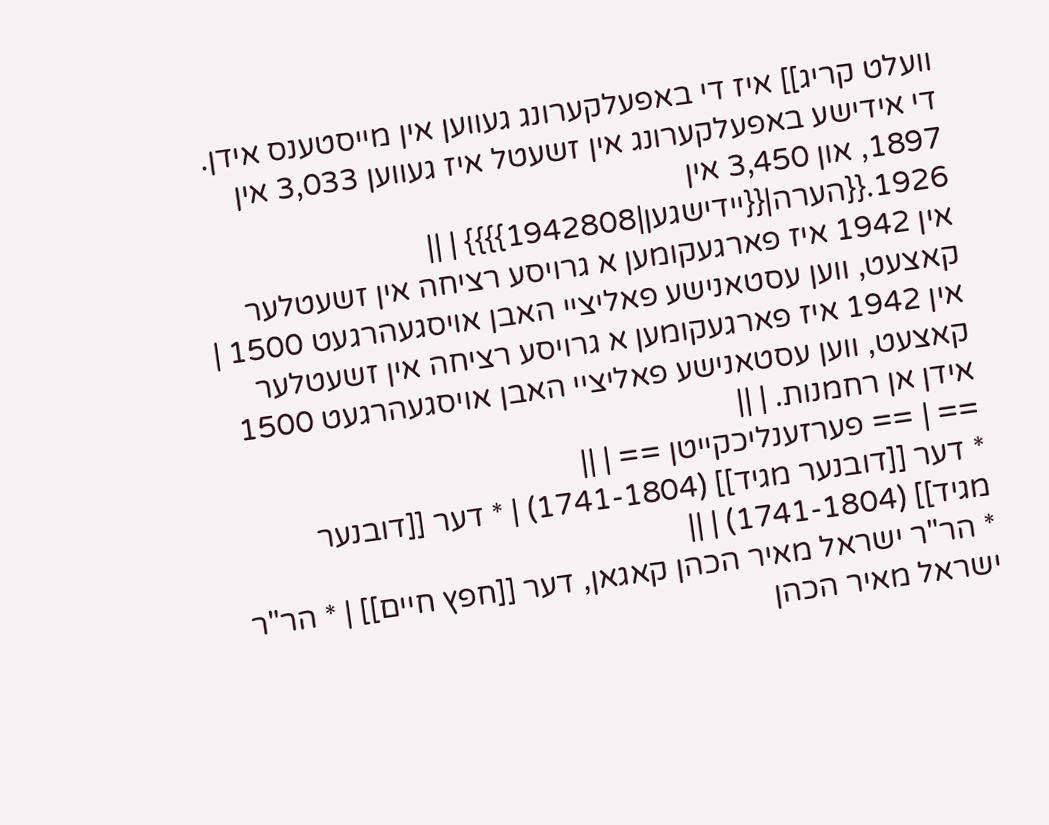וועלט קריג]] איז די באפעלקערונג געווען אין מייסטענס אידן. די אידישע באפעלקערונג אין זשעטל איז געווען 3,033 אין 1897, און 3,450 אין 1926.{{הערה|{{יידישגען|1942808}}}} | ||
אין 1942 איז פארגעקומען א גרויסע רציחה אין זשעטלער קאצעט, ווען עסטאנישע פאליציי האבן אויסגעהרגעט 1500 | אין 1942 איז פארגעקומען א גרויסע רציחה אין זשעטלער קאצעט, ווען עסטאנישע פאליציי האבן אויסגעהרגעט 1500 אידן אן רחמנות. | ||
== | == פערזענליכקייטן == | ||
* דער [[דובנער מגיד]] (1741-1804) | * דער [[דובנער מגיד]] (1741-1804) | ||
* הר"ר ישראל מאיר הכהן קאגאן, דער [[חפץ חיים]] | * הר"ר ישראל מאיר הכהן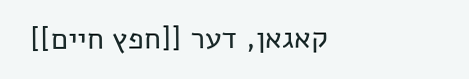קאגאן, דער [[חפץ חיים]]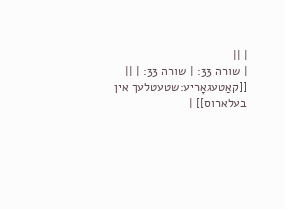| ||
| שורה 33: | שורה 33: | ||
[[קאַטעגאָריע:שטעטלעך אין בעלארוס]] |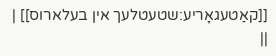[[קאַטעגאָריע:שטעטלעך אין בעלארוס]] | ||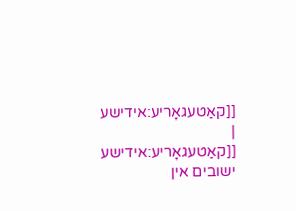[[קאַטעגאָריע:אידישע | [[קאַטעגאָריע:אידישע ישובים אין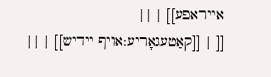אייראפע]] | ||
[[ | [[קאַטעגאָריע:אויף יידיש]] | ||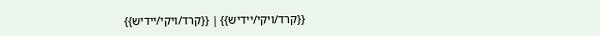{{קרד/ויקי/יידיש}} | {{קרד/ויקי/יידיש}}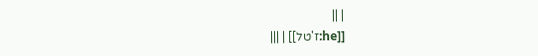| ||
[[he:ז'טל]] | |||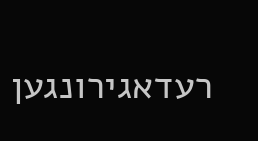רעדאגירונגען